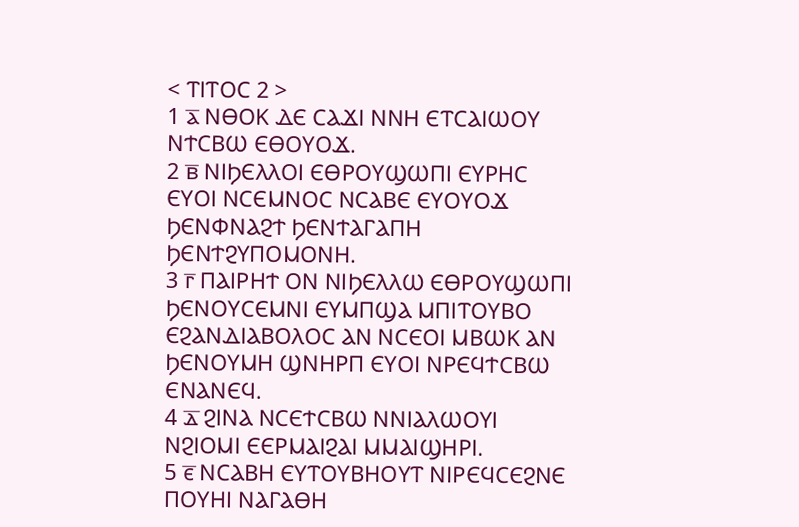< ⲦⲒⲦⲞⲤ 2 >
1 ⲁ̅ ⲚⲐⲞⲔ ⲆⲈ ⲤⲀϪⲒ ⲚⲚⲎ ⲈⲦⲤⲀⲒⲰⲞⲨ ⲚϮⲤⲂⲰ ⲈⲐⲞⲨⲞϪ.
2 ⲃ̅ ⲚⲒϦⲈⲖⲖⲞⲒ ⲈⲐⲢⲞⲨϢⲰⲠⲒ ⲈⲨⲢⲎⲤ ⲈⲨⲞⲒ ⲚⲤⲈⲘⲚⲞⲤ ⲚⲤⲀⲂⲈ ⲈⲨⲞⲨⲞϪ ϦⲈⲚⲪⲚⲀϨϮ ϦⲈⲚϮⲀⲄⲀⲠⲎ ϦⲈⲚϮϨⲨⲠⲞⲘⲞⲚⲎ.
3 ⲅ̅ ⲠⲀⲒⲢⲎϮ ⲞⲚ ⲚⲒϦⲈⲖⲖⲰ ⲈⲐⲢⲞⲨϢⲰⲠⲒ ϦⲈⲚⲞⲨⲤⲈⲘⲚⲒ ⲈⲨⲘⲠϢⲀ ⲘⲠⲒⲦⲞⲨⲂⲞ ⲈϨⲀⲚⲆⲒⲀⲂⲞⲖⲞⲤ ⲀⲚ ⲚⲤⲈⲞⲒ ⲘⲂⲰⲔ ⲀⲚ ϦⲈⲚⲞⲨⲘⲎ ϢⲚⲎⲢⲠ ⲈⲨⲞⲒ ⲚⲢⲈϤϮⲤⲂⲰ ⲈⲚⲀⲚⲈϤ.
4 ⲇ̅ ϨⲒⲚⲀ ⲚⲤⲈϮⲤⲂⲰ ⲚⲚⲒⲀⲖⲰⲞⲨⲒ ⲚϨⲒⲞⲘⲒ ⲈⲈⲢⲘⲀⲒϨⲀⲒ ⲘⲘⲀⲒϢⲎⲢⲒ.
5 ⲉ̅ ⲚⲤⲀⲂⲎ ⲈⲨⲦⲞⲨⲂⲎⲞⲨⲦ ⲚⲒⲢⲈϤⲤⲈϨⲚⲈ ⲠⲞⲨⲎⲒ ⲚⲀⲄⲀⲐⲎ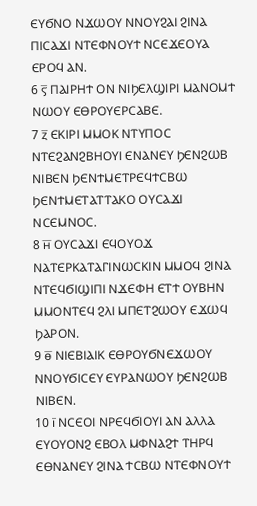ⲈⲨϬⲚⲞ ⲚϪⲰⲞⲨ ⲚⲚⲞⲨϨⲀⲒ ϨⲒⲚⲀ ⲠⲒⲤⲀϪⲒ ⲚⲦⲈⲪⲚⲞⲨϮ ⲚⲤⲈϪⲈⲞⲨⲀ ⲈⲢⲞϤ ⲀⲚ.
6 ⲋ̅ ⲠⲀⲒⲢⲎϮ ⲞⲚ ⲚⲒϦⲈⲖϢⲒⲢⲒ ⲘⲀⲚⲞⲘϮ ⲚⲰⲞⲨ ⲈⲐⲢⲞⲨⲈⲢⲤⲀⲂⲈ.
7 ⲍ̅ ⲈⲔⲒⲢⲒ ⲘⲘⲞⲔ ⲚⲦⲨⲠⲞⲤ ⲚⲦⲈϨⲀⲚϨⲂⲎⲞⲨⲒ ⲈⲚⲀⲚⲈⲨ ϦⲈⲚϨⲰⲂ ⲚⲒⲂⲈⲚ ϦⲈⲚϮⲘⲈⲦⲢⲈϤϮⲤⲂⲰ ϦⲈⲚϮⲘⲈⲦⲀⲦⲦⲀⲔⲞ ⲞⲨⲤⲀϪⲒ ⲚⲤⲈⲘⲚⲞⲤ.
8 ⲏ̅ ⲞⲨⲤⲀϪⲒ ⲈϤⲞⲨⲞϪ ⲚⲀⲦⲈⲢⲔⲀⲦⲀⲄⲒⲚⲰⲤⲔⲒⲚ ⲘⲘⲞϤ ϨⲒⲚⲀ ⲚⲦⲈϤϬⲒϢⲒⲠⲒ ⲚϪⲈⲪⲎ ⲈⲦϮ ⲞⲨⲂⲎⲚ ⲘⲘⲞⲚⲦⲈϤ ϨⲖⲒ ⲘⲠⲈⲦϨⲰⲞⲨ ⲈϪⲰϤ ϦⲀⲢⲞⲚ.
9 ⲑ̅ ⲚⲒⲈⲂⲒⲀⲒⲔ ⲈⲐⲢⲞⲨϬⲚⲈϪⲰⲞⲨ ⲚⲚⲞⲨϬⲒⲤⲈⲨ ⲈⲨⲢⲀⲚⲰⲞⲨ ϦⲈⲚϨⲰⲂ ⲚⲒⲂⲈⲚ.
10 ⲓ̅ ⲚⲤⲈⲞⲒ ⲚⲢⲈϤϬⲒⲞⲨⲒ ⲀⲚ ⲀⲖⲖⲀ ⲈⲨⲞⲨⲞⲚϨ ⲈⲂⲞⲖ ⲘⲪⲚⲀϨϮ ⲦⲎⲢϤ ⲈⲐⲚⲀⲚⲈⲨ ϨⲒⲚⲀ ϮⲤⲂⲰ ⲚⲦⲈⲪⲚⲞⲨϮ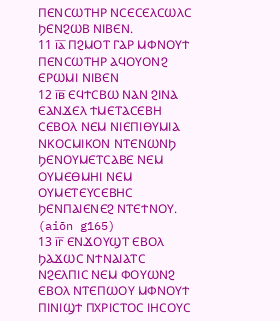ⲠⲈⲚⲤⲰⲦⲎⲢ ⲚⲤⲈⲤⲈⲖⲤⲰⲖⲤ ϦⲈⲚϨⲰⲂ ⲚⲒⲂⲈⲚ.
11 ⲓ̅ⲁ̅ ⲠϨⲘⲞⲦ ⲄⲀⲢ ⲘⲪⲚⲞⲨϮ ⲠⲈⲚⲤⲰⲦⲎⲢ ⲀϤⲞⲨⲞⲚϨ ⲈⲢⲰⲘⲒ ⲚⲒⲂⲈⲚ
12 ⲓ̅ⲃ̅ ⲈϤϮⲤⲂⲰ ⲚⲀⲚ ϨⲒⲚⲀ ⲈⲀⲚϪⲈⲖ ϮⲘⲈⲦⲀⲤⲈⲂⲎ ⲤⲈⲂⲞⲖ ⲚⲈⲘ ⲚⲒⲈⲠⲒⲐⲨⲘⲒⲀ ⲚⲔⲞⲤⲘⲒⲔⲞⲚ ⲚⲦⲈⲚⲰⲚϦ ϦⲈⲚⲞⲨⲘⲈⲦⲤⲀⲂⲈ ⲚⲈⲘ ⲞⲨⲘⲈⲐⲘⲎⲒ ⲚⲈⲘ ⲞⲨⲘⲈⲦⲈⲨⲤⲈⲂⲎⲤ ϦⲈⲚⲠⲀⲒⲈⲚⲈϨ ⲚⲦⲈϮⲚⲞⲨ. (aiōn g165)
13 ⲓ̅ⲅ̅ ⲈⲚϪⲞⲨϢⲦ ⲈⲂⲞⲖ ϦⲀϪⲰⲤ ⲚϮⲚⲀⲒⲀⲦⲤ ⲚϨⲈⲖⲠⲒⲤ ⲚⲈⲘ ⲪⲞⲨⲰⲚϨ ⲈⲂⲞⲖ ⲚⲦⲈⲠⲰⲞⲨ ⲘⲪⲚⲞⲨϮ ⲠⲒⲚⲒϢϮ ⲠⲬⲢⲒⲤⲦⲞⲤ ⲒⲎⲤⲞⲨⲤ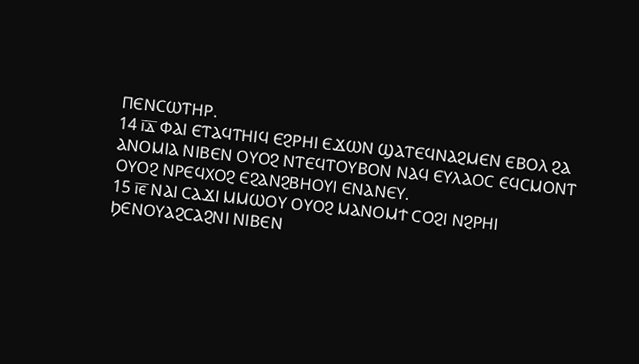ⲠⲈⲚⲤⲰⲦⲎⲢ.
14 ⲓ̅ⲇ̅ ⲪⲀⲒ ⲈⲦⲀϤⲦⲎⲒϤ ⲈϨⲢⲎⲒ ⲈϪⲰⲚ ϢⲀⲦⲈϤⲚⲀϨⲘⲈⲚ ⲈⲂⲞⲖ ϨⲀ ⲀⲚⲞⲘⲒⲀ ⲚⲒⲂⲈⲚ ⲞⲨⲞϨ ⲚⲦⲈϤⲦⲞⲨⲂⲞⲚ ⲚⲀϤ ⲈⲨⲖⲀⲞⲤ ⲈϤⲤⲘⲞⲚⲦ ⲞⲨⲞϨ ⲚⲢⲈϤⲬⲞϨ ⲈϨⲀⲚϨⲂⲎⲞⲨⲒ ⲈⲚⲀⲚⲈⲨ.
15 ⲓ̅ⲉ̅ ⲚⲀⲒ ⲤⲀϪⲒ ⲘⲘⲰⲞⲨ ⲞⲨⲞϨ ⲘⲀⲚⲞⲘϮ ⲤⲞϨⲒ ⲚϨⲢⲎⲒ ϦⲈⲚⲞⲨⲀϨⲤⲀϨⲚⲒ ⲚⲒⲂⲈⲚ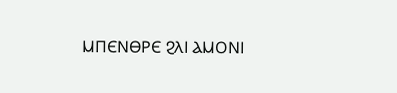ⲘⲠⲈⲚⲐⲢⲈ ϨⲖⲒ ⲀⲘⲞⲚⲒ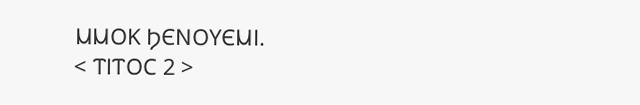ⲘⲘⲞⲔ ϦⲈⲚⲞⲨⲈⲘⲒ.
< ⲦⲒⲦⲞⲤ 2 >